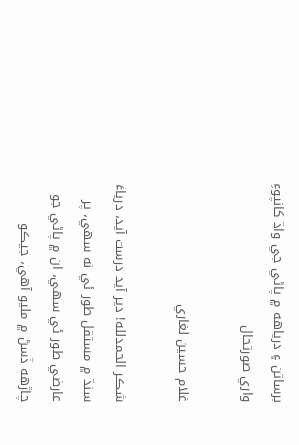برساتن ۽ درياهه ۾ پاڻي جي واڌ کانپوءِ واري صورتحال

غلام حسين لغاري

شڪر الحمدلله! دير آيد درست آيد، درياءَ سنڌ ۾ مستقل طور ئي نه سهي، پر عارضي طور ئي سهي، ان ۾ پاڻي جو چاڙهه ڏسڻ ۾ مليو آهي، جيڪو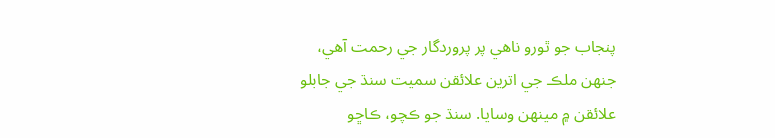پنجاب جو ٿورو ناهي پر پروردگار جي رحمت آهي، جنهن ملڪ جي اترين علائقن سميت سنڌ جي جابلو علائقن ۾ مينهن وسايا. سنڌ جو ڪچو، ڪاڇو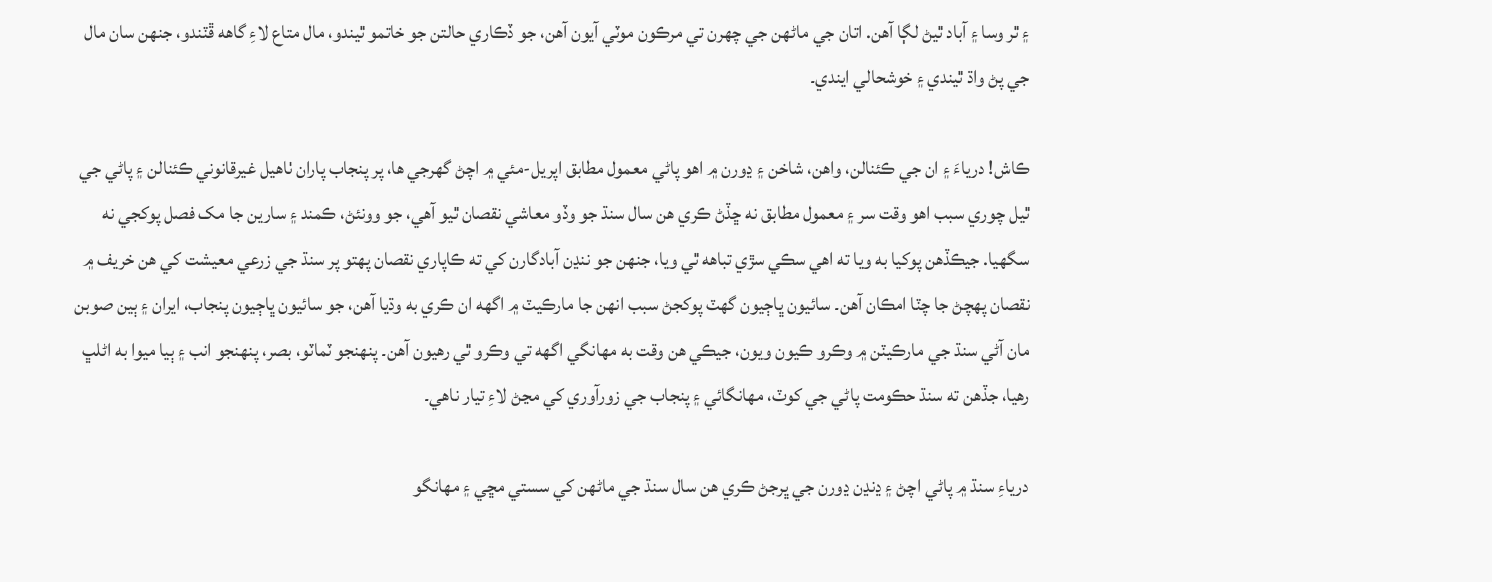۽ ٿر وسا ۽ آباد ٿيڻ لڳا آهن. اتان جي ماڻهن جي چهرن تي مرڪون موٽي آيون آهن، جو ڏڪاري حالتن جو خاتمو ٿيندو، مال متاع لاءِ گاهه ڦٽندو، جنهن سان مال جي پڻ واڌ ٿيندي ۽ خوشحالي ايندي۔

ڪاش! درياءَ ۽ ان جي ڪئنالن، واهن، شاخن ۽ ڍورن ۾ اهو پاڻي معمول مطابق اپريل-مئي ۾ اچڻ گهرجي ها، پر پنجاب پاران ٺاهيل غيرقانوني ڪئنالن ۽ پاڻي جي ٿيل چوري سبب اهو وقت سر ۽ معمول مطابق نه ڇڏڻ ڪري هن سال سنڌ جو وڏو معاشي نقصان ٿيو آهي، جو وونئڻ، ڪمند ۽ سارين جا مک فصل پوکجي نه سگهيا. جيڪڏهن پوکيا به ويا ته اهي سڪي سڙي تباهه ٿي ويا، جنهن جو ننڍن آبادگارن کي ته ڪاپاري نقصان پهتو پر سنڌ جي زرعي معيشت کي هن خريف ۾ نقصان پهچڻ جا چٽا امڪان آهن۔ سائيون ڀاڄيون گهٽ پوکجڻ سبب انهن جا مارڪيٽ ۾ اگهه ان ڪري به وڌيا آهن، جو سائيون ڀاڄيون پنجاب، ايران ۽ ٻين صوبن مان آڻي سنڌ جي مارڪيٽن ۾ وڪرو ڪيون ويون، جيڪي هن وقت به مهانگي اگهه تي وڪرو ٿي رهيون آهن۔ پنهنجو ٽماٽو، بصر، پنهنجو انب ۽ ٻيا ميوا به اڻلڀ رهيا، جڏهن ته سنڌ حڪومت پاڻي جي کوٽ، مهانگائي ۽ پنجاب جي زورآوري کي مڃڻ لاءِ تيار ناهي۔

درياءِ سنڌ ۾ پاڻي اچڻ ۽ ڍنڍن ڍورن جي ڀرجڻ ڪري هن سال سنڌ جي ماڻهن کي سستي مڇي ۽ مهانگو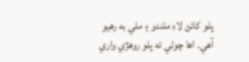پلو کائڻ لاءِ ملندو ۽ ملي به رهيو آهي۔ اها چوڻي ته پلو روهڙي واري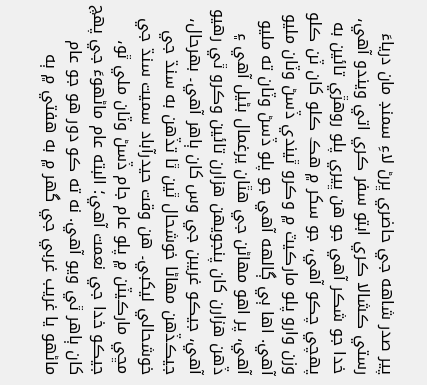پير صدر شاهه جي حاضري ڀرڻ لاءِ سمنڊ مان درياءَ رستي ڪشالا ڪري ابتو سفر ڪري اتي ويندو آهي، خدا جو شڪر آهي جو هن ڀيري پلو روهڙي تائين به پهچي چڪو آهي، جو سکر ۾ هڪ ڪلو کان ٽن ڪلو وزن وارو پلو مارڪيٽ ۾ وڪرو ٿيندي ڏسڻ وٽان مليو آهي. اها ٻي ڳالهه آهي جو پلو ڏسڻ وٽان ته مليو آهي، پر اهو مهاڻن جي هٿان يرغمال بڻيل آهي ۽ ڏهن هزارن کان پنجويهن هزارن تائين وڪرو ٿي رهيو آهي، جيڪو غريبن جي وس کان ٻاهر آهي۔ بهرحال، جيڪڏهن مهاڻا خوشحال ٿين ٿا تڏهن به سنڌ جي خوشحالي ليکبي۔ هن وقت حيدرآباد سميت سنڌ جي مڇي مارڪيٽن ۾ پلو عام جام ڏسڻ وٽان ملي ٿو، جيڪو خدا جي نعمت آهي؛ البته عام ماڻهوءَ جي پهچ کان ٻاهر ٿي ويو آهي. نه ته ڪو دور هو جو عام ماڻهو يا غريب غربي جي گهر ۾ به هفتي ۾ ٻه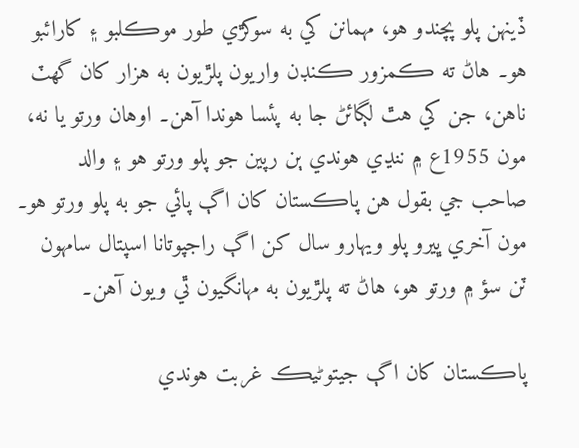ڏينهن پلو پچندو هو، مهمانن کي به سوکڙي طور موڪلبو ۽ کارائبو هو۔ هاڻ ته ڪمزور ڪنڊن واريون پلڙيون به هزار کان گهٽ ناهن، جن کي هٿ لڳائڻ جا به پئسا هوندا آهن۔ اوهان ورتو يا نه، مون 1955ع ۾ ننڍي هوندي ٻن رپين جو پلو ورتو هو ۽ والد صاحب جي بقول هن پاڪستان کان اڳ پائي جو به پلو ورتو هو۔ مون آخري ڀيرو پلو ويهارو سال کن اڳ راجپوتانا اسپتال سامهون ٽن سؤ ۾ ورتو هو، هاڻ ته پلڙيون به مهانگيون ٿي ويون آهن۔

پاڪستان کان اڳ جيتوڻيڪ غربت هوندي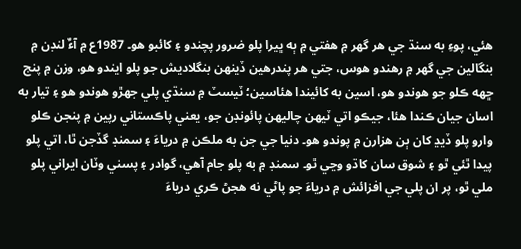هئي، پوءِ به سنڌ جي هر گهر ۾ هفتي ۾ ٻه ڀيرا پلو ضرور پچندو ۽ کائبو هو۔ 1987ع ۾ آءٌ لنڊن ۾ بنگالين جي گهر ۾ رهندو هوس، جتي هر پندرهين ڏينهن بنگلاديش جو پلو ايندو هو، وزن ۾ پنج ڇهه ڪلو جو هوندو هو، اسين به کائيندا هئاسين؛ ٽيسٽ ۾ سنڌي پلي جهڙو هوندو هو ۽ تيار به اسان جيان ڪندا هئا، جيڪو اتي ٽيهن چاليهن پائونڊن جو، يعني پاڪستاني رپين ۾ پنجن ڪلو وارو پلو ڏيڍ کان ٻن هزارن ۾ پوندو هو۔ دنيا جي جن به ملڪن ۾ درياءَ ۽ سمنڊ گڏجن ٿا، اتي پلو پيدا ٿئي ٿو ۽ شوق سان کاڌو وڃي ٿو۔ سمنڊ ۾ به پلو جام آهي، گوادر ۽ پسني وٽان ايراني پلو ملي ٿو، پر ان پلي جي افزائش ۾ درياءَ جو پاڻي نه هجڻ ڪري درياءَ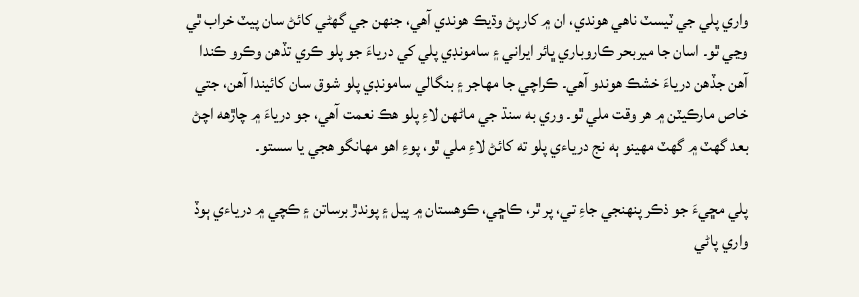واري پلي جي ٽيسٽ ناهي هوندي، ان ۾ کارپڻ وڌيڪ هوندي آهي، جنهن جي گهڻي کائڻ سان پيٽ خراب ٿي وڃي ٿو۔ اسان جا ميربحر ڪاروباري ڀائر ايراني ۽ سامونڊي پلي کي درياءَ جو پلو ڪري تڏهن وڪرو ڪندا آهن جڏهن درياءَ خشڪ هوندو آهي۔ ڪراچي جا مهاجر ۽ بنگالي سامونڊي پلو شوق سان کائيندا آهن، جتي خاص مارڪيٽن ۾ هر وقت ملي ٿو۔ وري به سنڌ جي ماڻهن لاءِ پلو هڪ نعمت آهي، جو درياءَ ۾ چاڙهه اچڻ بعد گهٽ ۾ گهٽ مهينو ٻه نج درياءي پلو ته کائڻ لاءِ ملي ٿو، پوءِ اهو مهانگو هجي يا سستو۔

پلي مڇيءَ جو ذڪر پنهنجي جاءِ تي، پر ٿر، ڪاڇي، ڪوهستان ۾ پيل ۽ پوندڙ برساتن ۽ ڪچي ۾ درياءي ٻوڏ واري پاڻي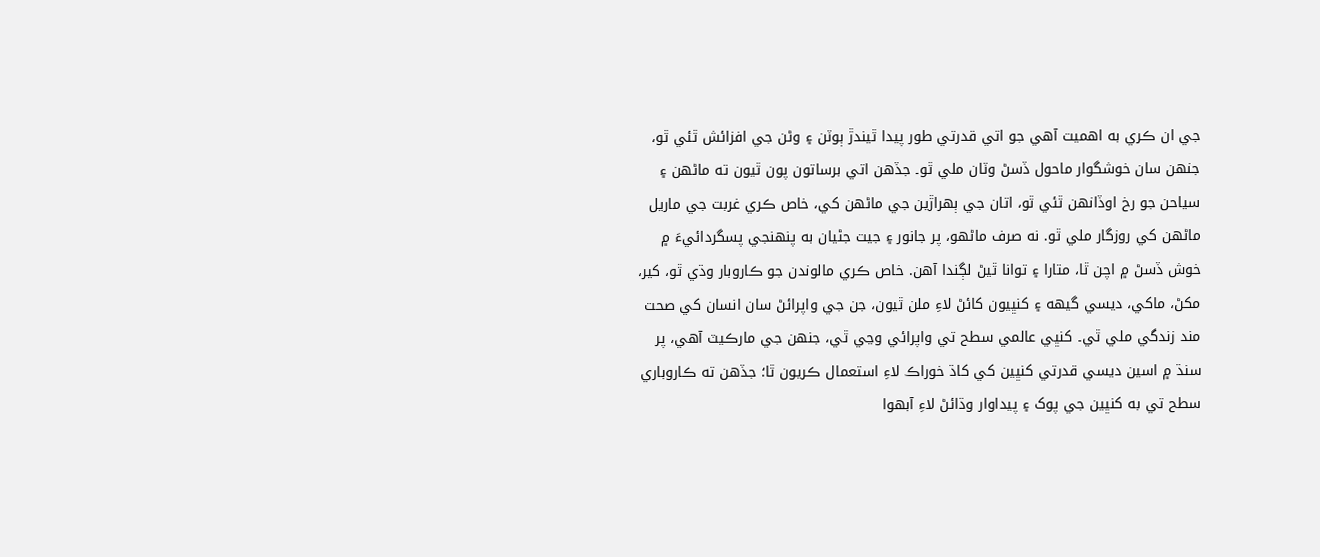جي ان ڪري به اهميت آهي جو اتي قدرتي طور پيدا ٿيندڙ ٻوٽن ۽ وڻن جي افزائش ٿئي ٿو، جنهن سان خوشگوار ماحول ڏسڻ وٽان ملي ٿو۔ جڏهن اتي برساتون پون ٿيون ته ماڻهن ۽ سياحن جو رخ اوڏانهن ٿئي ٿو، اتان جي ٻهراڙين جي ماڻهن کي، خاص ڪري غربت جي ماريل ماڻهن کي روزگار ملي ٿو. نه صرف ماڻهو، پر جانور ۽ جيت جڻيان به پنهنجي پسگردائيءَ ۾ خوش ڏسڻ ۾ اچن ٿا، متارا ۽ توانا ٿيڻ لڳندا آهن. خاص ڪري مالوندن جو ڪاروبار وڌي ٿو، کير، مکڻ، ماکي، ديسي گيهه ۽ کنڀيون کائڻ لاءِ ملن ٿيون، جن جي واپرائڻ سان انسان کي صحت مند زندگي ملي ٿي۔ کنڀي عالمي سطح تي واپرائي وڃي ٿي، جنهن جي مارڪيٽ آهي، پر سنڌ ۾ اسين ديسي قدرتي کنڀين کي کاڌ خوراڪ لاءِ استعمال ڪريون ٿا؛ جڏهن ته ڪاروباري سطح تي به کنڀين جي پوک ۽ پيداوار وڌائڻ لاءِ آبهوا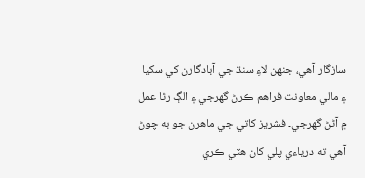سازگار آهي، جنهن لاءِ سنڌ جي آبادگارن کي سکيا ۽ مالي معاونت فراهم ڪرڻ گهرجي ۽ الڳ رٿا عمل ۾ آڻڻ گهرجي۔ فشريز کاتي جي ماهرن جو به چوڻ آهي ته درياءي پلي کان هٽي ڪري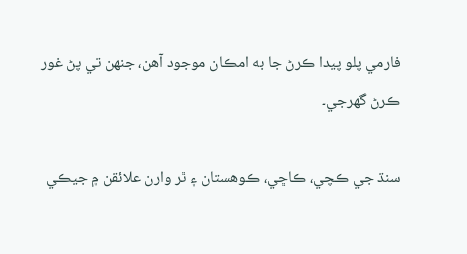فارمي پلو پيدا ڪرڻ جا به امڪان موجود آهن، جنهن تي پڻ غور ڪرڻ گهرجي۔

سنڌ جي ڪچي، ڪاڇي، ڪوهستان ۽ ٿر وارن علائقن ۾ جيڪي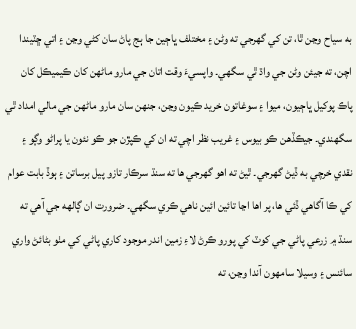به سياح وڃن ٿا، تن کي گهرجي ته وڻن ۽ مختلف ڀاڄين جا ٻج پاڻ سان کڻي وڃن ۽ اتي ڇٽيندا اچن، ته جيئن وڻن جي واڌ ٿي سگهي۔ واپسيءَ وقت اتان جي مارو ماڻهن کان ڪيميڪل کان پاڪ پوکيل ڀاڄيون، ميوا ۽ سوغاتون خريد ڪيون وڃن، جنهن سان مارو ماڻهن جي مالي امداد ٿي سگهندي۔ جيڪڏهن ڪو بيوس ۽ غريب نظر اچي ته ان کي ڪپڙن جو ڪو نئون يا پراڻو وڳو ۽ نقدي خرچي به ڏيڻ گهرجي۔ ٿيڻ ته اهو گهرجي ها ته سنڌ سرڪار تازو پيل برساتن ۽ ٻوڏ بابت عوام کي ڪا آگاهي ڏئي ها، پر اها اڃا تائين ائين ناهي ڪري سگهي۔ ضرورت ان ڳالهه جي آهي ته سنڌ ۾ زرعي پاڻي جي کوٽ کي پورو ڪرڻ لاءِ زمين اندر موجود کاري پاڻي کي مٺو بڻائڻ واري سائنس ۽ وسيلا سامهون آندا وڃن، ته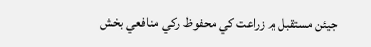جيئن مستقبل ۾ زراعت کي محفوظ رکي منافعي بخش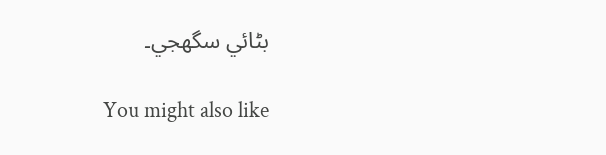بڻائي سگهجي۔

You might also like